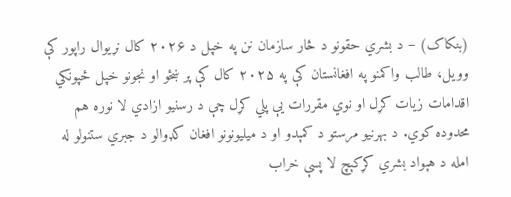(بنکاک) – د بشري حقونو د څار سازمان نن په خپل د ۲۰۲۶ کال نړیوال راپور کې وویل، طالب واکمنو په افغانستان کې په ۲۰۲۵ کال کې پر ښځو او نجونو خپل ځپونکي اقدامات زیات کړل او نوي مقررات یې پلي کړل چې د رسنیو ازادي لا نوره هم محدوده کوي. د بهرنیو مرستو د کمېدو او د میلیونونو افغان کډوالو د جبري ستنولو له امله د هېواد بشري کړکېچ لا پسې خراب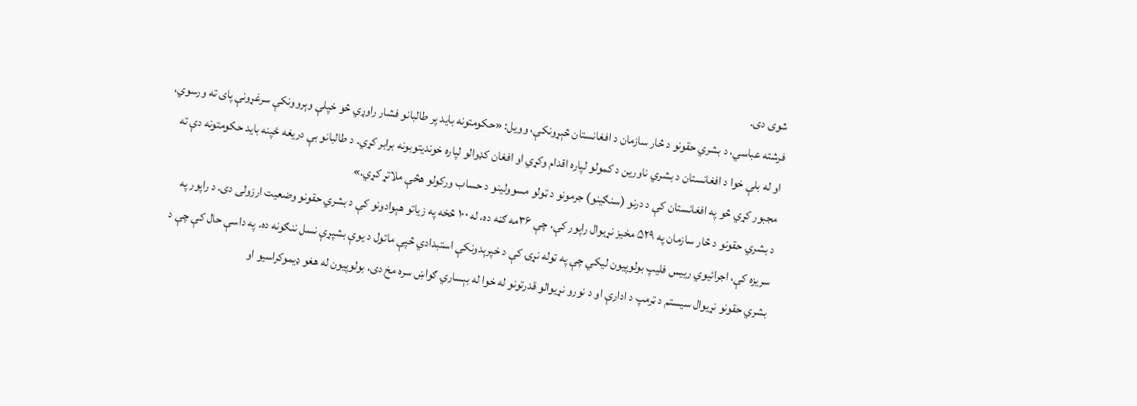شوی دی.
فرشته عباسي، د بشري حقونو د څار سازمان د افغانستان څېړونکې، وویل: «حکومتونه باید پر طالبانو فشار راوړي څو خپلې وېروونکې سرغړونې پای ته ورسوي، او له بلې خوا د افغانستان د بشري ناورین د کمولو لپاره اقدام وکړي او افغان کډوالو لپاره خونديتوبونه برابر کړي. د طالبانو بې دریغه ځپنه باید حکومتونه دې ته مجبور کړي څو په افغانستان کې د درنو (سنګینو) جرمونو د ټولو مسوولینو د حساب ورکولو هڅې ملاتړ کړي.»
د بشري حقونو د څار سازمان په ۵۲۹ مخیز نړیوال راپور کې، چې ۳۶مه ګڼه ده، له ۱۰۰ څخه په زیاتو هېوادونو کې د بشري حقونو وضعیت ارزولی دی. د راپور په سريزه کې، اجرائیوي رییس فلیپ بولوپیون لیکي چې په ټوله نړۍ کې د خپرېدونکې استبدادي څپې ماتول د یوې بشپړې نسل ننګونه ده. په داسې حال کې چې د بشري حقونو نړیوال سیستم د ټرمپ د ادارې او د نورو نړیوالو قدرتونو له خوا له بېساري ګواښ سره مخ دی، بولوپیون له هغو ډیموکراسيو او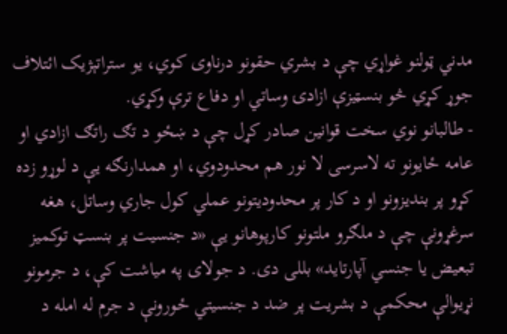مدني ټولنو غواړي چې د بشري حقونو درناوی کوي، یو ستراتېژیک ائتلاف جوړ کړي څو بنسټیزې ازادۍ وساتي او دفاع ترې وکړي.
- طالبانو نوي سخت قوانین صادر کړل چې د ښځو د تګ راتګ ازادي او عامه ځایونو ته لاسرسی لا نور هم محدودوي، او همدارنګه یې د لوړو زده کړو پر بندیزونو او د کار پر محدودیتونو عملي کول جاري وساتل، هغه سرغړونې چې د ملګرو ملتونو کارپوهانو یې «د جنسیت پر بنسټ توکمیز تبعیض یا جنسي آپارتاید» بللی دی. د جولای په میاشت کې، د جرمونو نړیوالې محکمې د بشریت پر ضد د جنسیتي ځورونې د جرم له امله د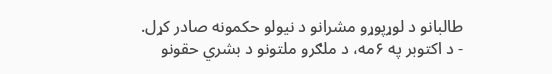طالبانو د لوړپوړو مشرانو د نیولو حکمونه صادر کړل.
- د اکتوبر په ۶مه، د ملګرو ملتونو د بشري حقونو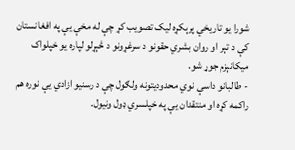شورا یو تاریخي پرېکړه لیک تصویب کړ چې له مخې یې په افغانستان کې د تېر او روان بشري حقونو د سرغړونو د څېړلو لپاره یو خپلواک میکانېزم جوړ شو.
- طالبانو داسې نوي محدودیتونه ولګول چې د رسنیو ازادي یې نوره هم راکمه کړه او منتقدان یې په خپلسري ډول ونیول.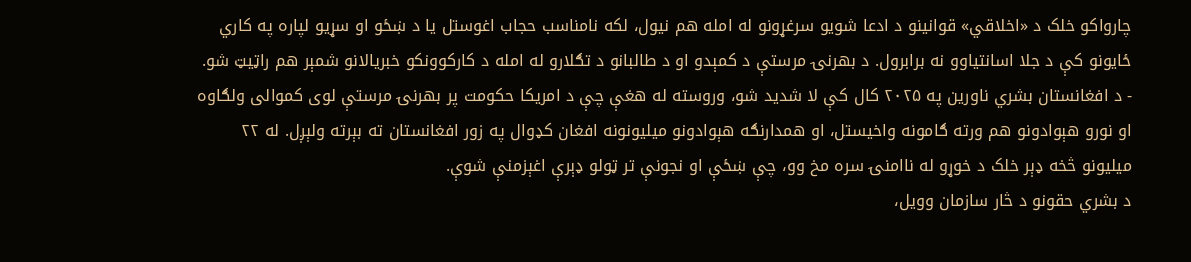چارواکو خلک د «اخلاقي» قوانینو د ادعا شویو سرغړونو له امله هم نیول، لکه نامناسب حجاب اغوستل یا د ښځو او سړیو لپاره په کاري ځایونو کې د جلا اسانتیاوو نه برابرول. د بهرنۍ مرستې د کمېدو او د طالبانو د تګلارو له امله د کارکوونکو خبریالانو شمېر هم راټیټ شو.
- د افغانستان بشري ناورین په ۲۰۲۵ کال کې لا شدید شو، وروسته له هغې چې د امریکا حکومت پر بهرنۍ مرستې لوی کموالی ولګاوه او نورو هېوادونو هم ورته ګامونه واخیستل، او همدارنګه هېوادونو میلیونونه افغان کډوال په زور افغانستان ته بېرته ولېږل. له ۲۲ میلیونو څخه ډېر خلک د خوړو له ناامنۍ سره مخ وو، چې ښځې او نجونې تر ټولو ډېرې اغېزمنې شوې.
د بشري حقونو د څار سازمان وویل،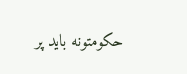حکومتونه باید پر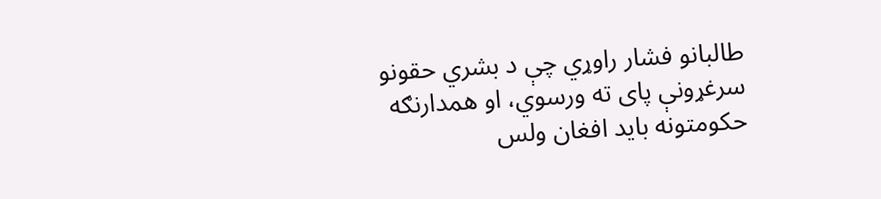طالبانو فشار راوړي چې د بشري حقونو سرغړونې پای ته ورسوي، او همدارنګه حکومتونه باید افغان ولس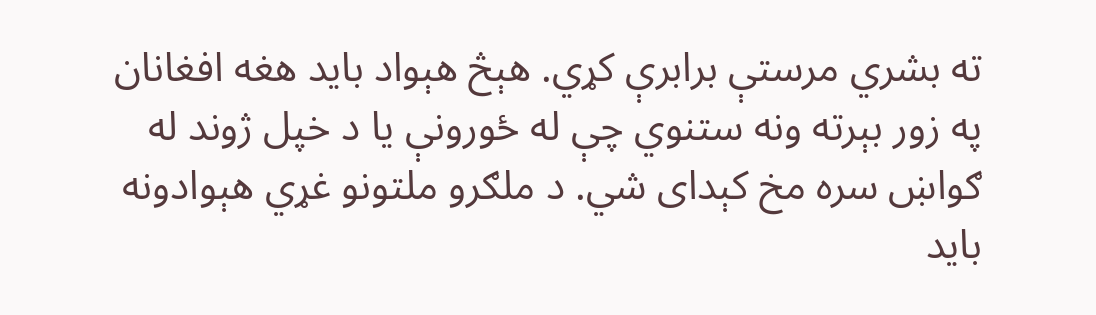ته بشري مرستې برابرې کړي. هېڅ هېواد باید هغه افغانان په زور بېرته ونه ستنوي چې له ځورونې یا د خپل ژوند له ګواښ سره مخ کېدای شي. د ملګرو ملتونو غړي هېوادونه باید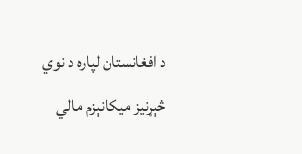د افغانستان لپاره د نوي څېړنیز میکانېزم مالي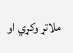ملاتړ وکړي او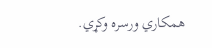همکاري ورسره وکړي.